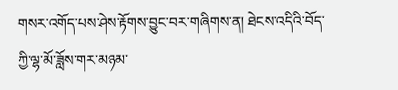གསར་འགོད་པས་ཤེས་རྟོགས་བྱུང་བར་གཞིགས་ན། ཐེངས་འདིའི་བོད་ཀྱི་ལྷ་མོ་ཟློས་གར་མཉམ་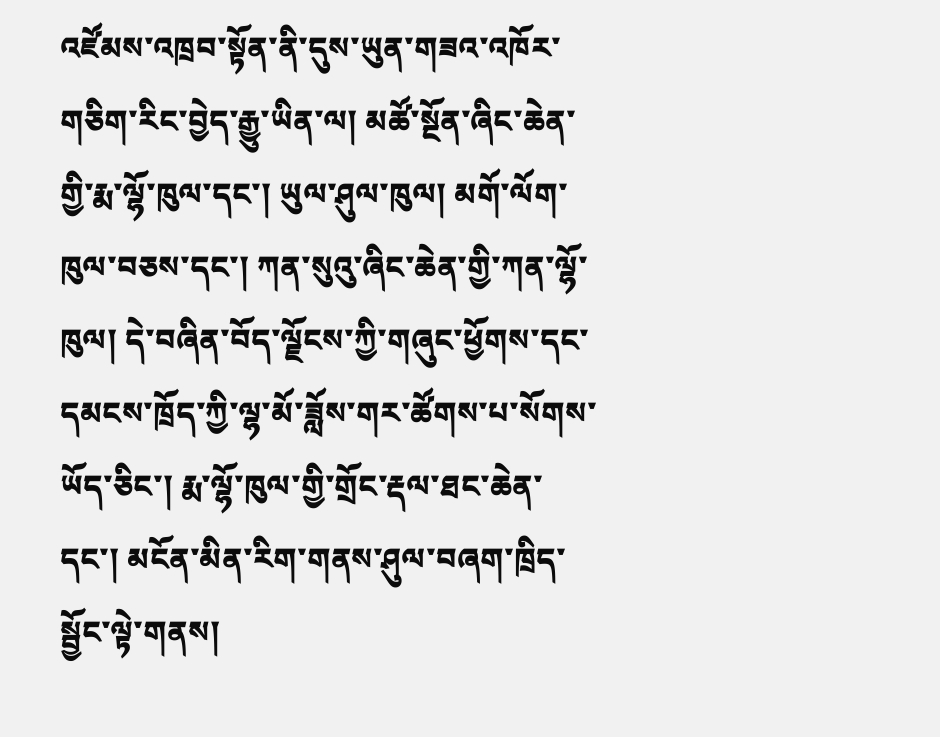འཛོམས་འཁྲབ་སྟོན་ནི་དུས་ཡུན་གཟའ་འཁོར་གཅིག་རིང་བྱེད་རྒྱུ་ཡིན་ལ། མཚོ་སྔོན་ཞིང་ཆེན་གྱི་རྨ་ལྷོ་ཁུལ་དང་། ཡུལ་ཤུལ་ཁུལ། མགོ་ལོག་ཁུལ་བཅས་དང་། ཀན་སུའུ་ཞིང་ཆེན་གྱི་ཀན་ལྷོ་ཁུལ། དེ་བཞིན་བོད་ལྗོངས་ཀྱི་གཞུང་ཕྱོགས་དང་དམངས་ཁྲོད་ཀྱི་ལྷ་མོ་ཟློས་གར་ཚོགས་པ་སོགས་ཡོད་ཅིང་། རྨ་ལྷོ་ཁུལ་གྱི་གྲོང་རྡལ་ཐང་ཆེན་དང་། མངོན་མིན་རིག་གནས་ཤུལ་བཞག་ཁྲིད་སྦྱོང་ལྟེ་གནས།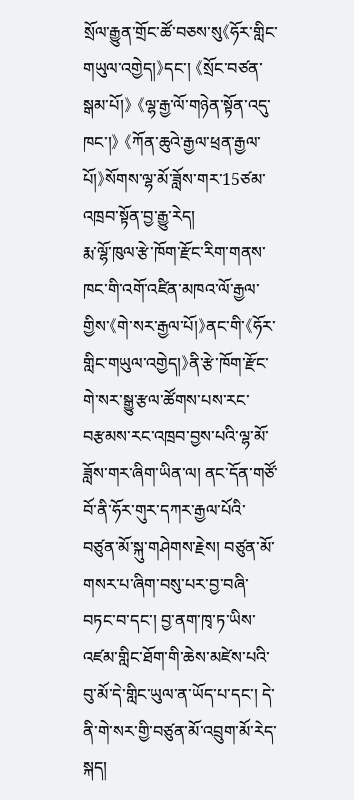སྲོལ་རྒྱུན་གྲོང་ཚོ་བཅས་སུ《ཧོར་གླིང་གཡུལ་འགྱེད།》དང་། 《སྲོང་བཙན་སྒམ་པོ།》 《ལྷ་རྒྱ་ལོ་གཉེན་སྟོན་འདུ་ཁང་།》 《ཀོན་ཆུའེ་རྒྱལ་ཕྲན་རྒྱལ་པོ།》སོགས་ལྷ་མོ་ཟློས་གར་15ཙམ་འཁྲབ་སྟོན་བྱ་རྒྱུ་རེད།
རྨ་ལྷོ་ཁུལ་རྩེ་ཁོག་རྫོང་རིག་གནས་ཁང་གི་འགོ་འཛིན་མཁའ་ལོ་རྒྱལ་གྱིས་《གེ་སར་རྒྱལ་པོ།》ནང་གི་《ཧོར་གླིང་གཡུལ་འགྱེད།》ནི་རྩེ་ཁོག་རྫོང་གེ་སར་སྒྱུ་རྩལ་ཚོགས་པས་རང་བརྩམས་རང་འཁྲབ་བྱས་པའི་ལྷ་མོ་ཟློས་གར་ཞིག་ཡིན་ལ། ནང་དོན་གཙོ་བོ་ནི་ཧོར་གུར་དཀར་རྒྱལ་པོའི་བཙུན་མོ་སྐུ་གཤེགས་རྗེས། བཙུན་མོ་གསར་པ་ཞིག་བསུ་པར་བྱ་བཞི་བཏང་བ་དང་། བྱ་ནག་ཁྭ་ཏ་ཡིས་འཛམ་གླིང་ཐོག་གི་ཆེས་མཛེས་པའི་བུ་མོ་དེ་གླིང་ཡུལ་ན་ཡོད་པ་དང་། དེ་ནི་གེ་སར་གྱི་བཙུན་མོ་འབྲུག་མོ་རེད་སྐད།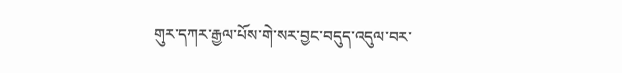གུར་དཀར་རྒྱལ་པོས་གེ་སར་བྱང་བདུད་འདུལ་བར་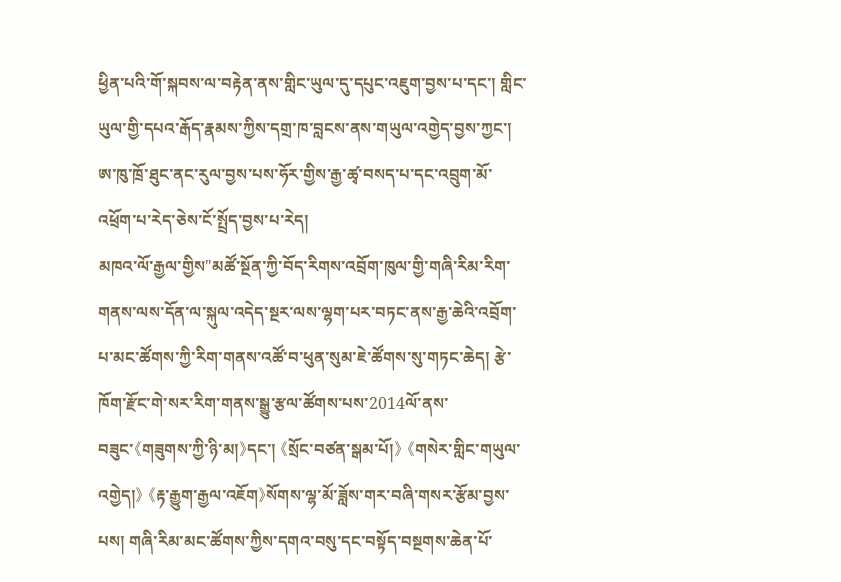ཕྱིན་པའི་གོ་སྐབས་ལ་བརྟེན་ནས་གླིང་ཡུལ་དུ་དཔུང་འཇུག་བྱས་པ་དང་། གླིང་ཡུལ་གྱི་དཔའ་རྒོད་རྣམས་ཀྱིས་དགྲ་ཁ་བླངས་ནས་གཡུལ་འགྱེད་བྱས་ཀྱང་། ཨ་ཁུ་ཁྲོ་ཐུང་ནང་རུལ་བྱས་པས་ཧོར་གྱིས་རྒྱ་ཚྭ་བསད་པ་དང་འབྲུག་མོ་འཕྲོག་པ་རེད་ཅེས་ངོ་སྤྲོད་བྱས་པ་རེད།
མཁའ་ལོ་རྒྱལ་གྱིས"མཚོ་སྔོན་ཀྱི་བོད་རིགས་འབྲོག་ཁུལ་གྱི་གཞི་རིམ་རིག་གནས་ལས་དོན་ལ་སྐུལ་འདེད་སྔར་ལས་ལྷག་པར་བཏང་ནས་རྒྱ་ཆེའི་འབྲོག་པ་མང་ཚོགས་ཀྱི་རིག་གནས་འཚོ་བ་ཕུན་སུམ་ཇེ་ཚོགས་སུ་གཏང་ཆེད། རྩེ་ཁོག་རྫོང་གེ་སར་རིག་གནས་སྒྱུ་རྩལ་ཚོགས་པས་2014ལོ་ནས་བཟུང་《གཟུགས་ཀྱི་ཉི་མ།》དང་། 《སྲོང་བཙན་སྒམ་པོ།》 《གསེར་གླིང་གཡུལ་འགྱེད།》 《རྟ་རྒྱུག་རྒྱལ་འཇོག》སོགས་ལྷ་མོ་ཟློས་གར་བཞི་གསར་རྩོམ་བྱས་པས། གཞི་རིམ་མང་ཚོགས་ཀྱིས་དགའ་བསུ་དང་བསྟོད་བསྔགས་ཆེན་པོ་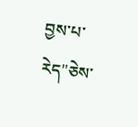བྱས་པ་རེད"ཅེས་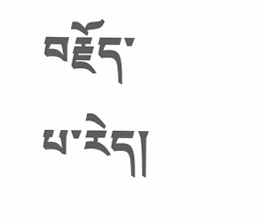བརྗོད་པ་རེད།